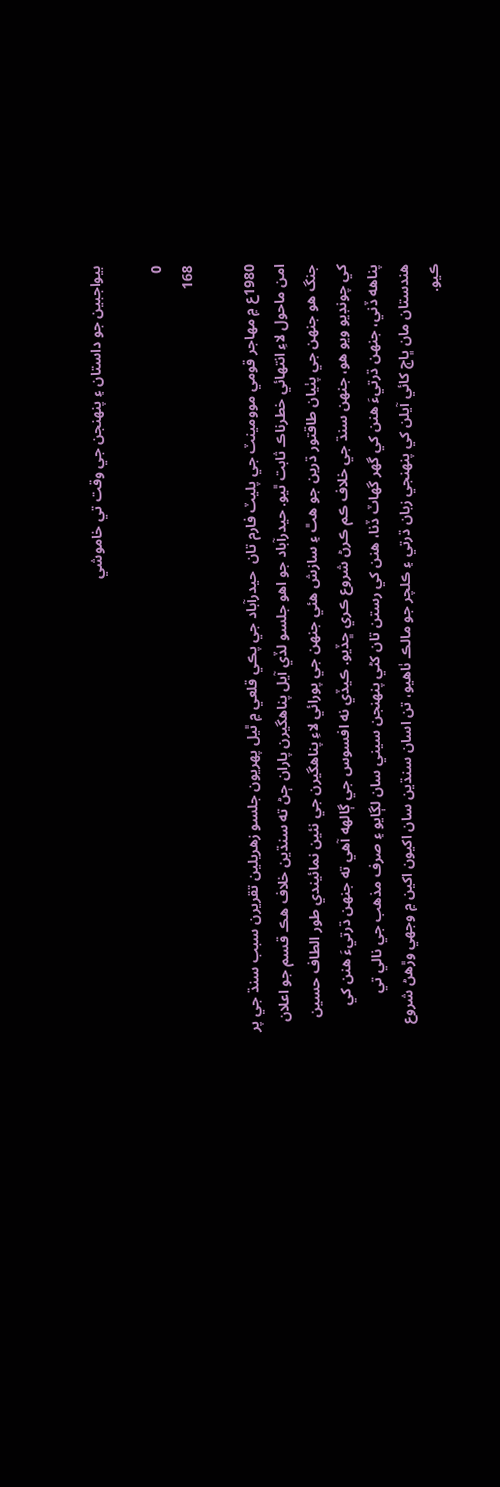بيواجبين جو داستان ۽ پنهنجن جي وقت تي خاموشي

0
168

1980ع ۾ مهاجر قومي موومينٽ جي پليٽ فارم تان  حيدرآباد جي پڪي قلعي ۾ ٿيل پهريون جلسو زهريلين تقريرن سبب سنڌ جي پر امن ماحول لاءِ انتهائي خطرناڪ ثابت ٿيو. حيدرآباد جو اهو جلسو لڏي آيل پناهگيرن پاران ڄڻ ته سنڌين خلاف هڪ قسم جو اعلان جنگ هو جنهن جي پٺيان طاقتور ڌرين جو هٿ ۽ سازش هئي جنهن جي پورائي لاءِ پناهگيرن جي نئين نمائيندي طور الطاف حسين کي چونڊيو ويو هو، جنهن سنڌ جي خلاف ڪم ڪرڻ شروع ڪري ڇڏيو. ڪيڏي نه افسوس جي ڳالهه آهي ته جنهن ڌرتيءَ هنن کي پناهه ڏني، جنهن ڌرتيءَ هنن کي گهر گهاٽ ڏنا، هنن کي رستن تان کڻي پنهنجن سيني سان لڳايو ۽ صرف مذهب جي نالي تي هندستان مان ڀاڄ کائي آيلن کي پنهنجي زبان ڌرتي ۽ ڪلچر جو مالڪ ٺاهيو، تن اسان سنڌين سان اکيون اکين ۾ وجهي وڙهڻ شروع ڪيو.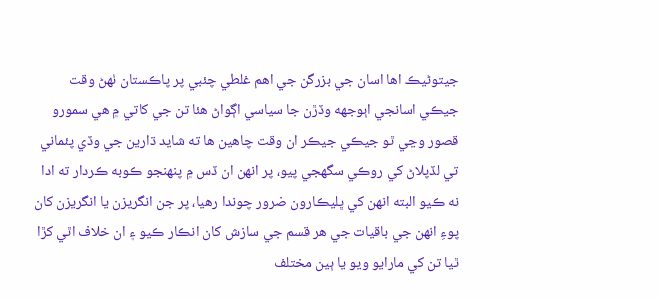جيتوڻيڪ اها اسان جي بزرگن جي اهم غلطي چئبي پر پاڪستان ٺهڻ وقت جيڪي اسانجي اٻوجهه وڏڙن جا سياسي اڳواڻ هئا تن جي کاتي ۾ هي سمورو قصور وڃي ٿو جيڪي جيڪر ان وقت چاهين ها ته شايد ڌارين جي وڏي پئماني تي لڏپلاڻ کي روڪي سگهجي پيو، پر انهن ان ڏس ۾ پنهنجو ڪوبه ڪردار ته ادا نه ڪيو البته انهن کي ڀليڪارون ضرور چوندا رهيا، پر جن انگريزن يا انگريزن کان پوءِ انهن جي باقيات جي هر قسم جي سازش کان انڪار ڪيو ۽ ان خلاف اٿي کڙا ٿيا تن کي مارايو ويو يا ٻين مختلف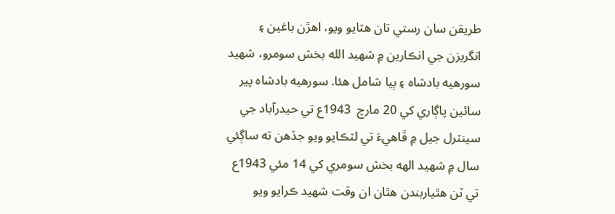طريقن سان رستي تان هٽايو ويو، اهڙن باغين ۽ انگريزن جي انڪارين ۾ شهيد الله بخش سومرو، شهيد سورهيه بادشاه ۽ ٻيا شامل هئا. سورهيه بادشاه پير سائين پاڳاري کي 20 مارچ  1943ع تي حيدرآباد جي سينٽرل جيل ۾ ڦاهيءَ تي لٽڪايو ويو جڏهن ته ساڳئي سال ۾ شهيد الهه بخش سومري کي 14 مئي 1943ع تي ٽن هٿياربندن هٿان ان وقت شهيد ڪرايو ويو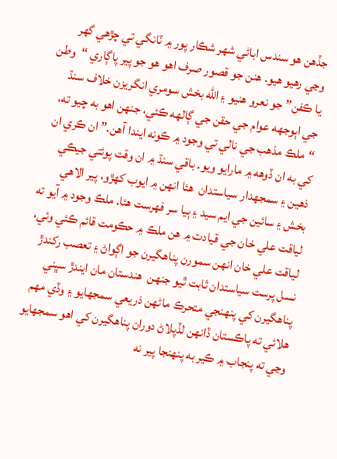جڏهن هو سندس اباڻي شهر شڪار پور ۾ ٽانگي تي چڙهي گهر وڃي رهيو هيو. هنن جو قصور صرف اهو هو جو پير پاڳاري “وطن يا ڪفن” جو نعرو هنيو ۽ الله بخش سومري انگريزن خلاف سنڌ جي اٻوجهه عوام جي حقن جي ڳالهه ڪئي، جنهن اهو به چيو ته، “ملڪ مذهب جي نالي تي وجود ۾ ڪونه ايندا آهن.” ان ڪري ان کي به ان ڏوهه ۾ مارايو ويو. باقي سنڌ ۾ ان وقت پوئتي جيڪي ذهين ۽ سمجهدار سياستدان  هئا انهن ۾ ايوب کهڙو، پير الاهي بخش ۽ سائين جي ايم سيد ۽ ٻيا سر فهرست هئا. ملڪ وجود ۾ آيو ته لياقت علي خان جي قيادت ۾ هن ملڪ ۾ حڪومت قائم ڪئي وئي، لياقت علي خان انهن سمورن پناهگيرن جو اڳواڻ ۽ تعصب رکندڙ نسل پرست سياستدان ثابت ٿيو جنهن  هندستان مان ايندڙ سڀني پناهگيرن کي پنهنجي متحرڪ ماڻهن ذريعي سمجهايو ۽ وڏي مهم هلائي ته پاڪستان ڏانهن لڏپلاڻ دوران پناهگيرن کي اهو سمجهايو وڃي ته پنجاب ۾ ڪير به پنهنجا پير نه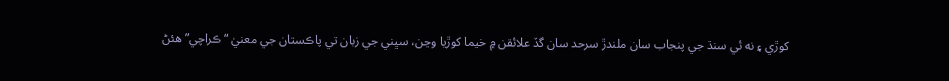کوڙي ۽ نه ئي سنڌ جي پنجاب سان ملندڙ سرحد سان گڏ علائقن ۾ خيما کوڙيا وڃن، سڀني جي زبان تي پاڪستان جي معنيٰ “ڪراچي” هئڻ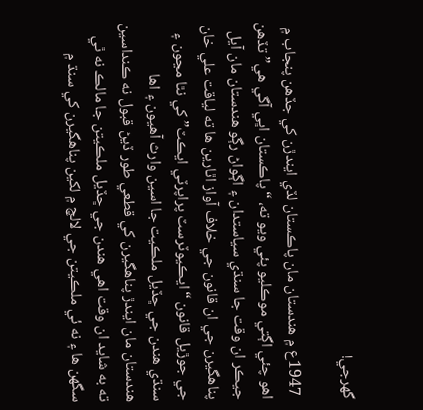گهرجي!

 1947ع ۾ هندستان مان پاڪستان لڏي ايندڙن کي جڏهن پنجاب ۾ اهو چئي اڳتي موڪليو پئي ويو ته، “پاڪستان اڀي آگي هي” تڏهن جيڪر ان وقت جا سنڌي سياستدان ۽ اڳواڻ رڳو هندستان مان آيل پناهگيرن جي ان قانون جي خلاف آواز اٿارين ها ته لياقت علي خان جي جوڙيل قانون “ايڪيوٽرسٽ پراپرٽي ايڪٽ” کي نٿا مڃون ۽ سنڌي هندن جي ڇڏيل ملڪيت جا اسين وارث آهيون ۽ اها هندستان مان ايندڙ پناهگيرن کي قطعي طور ڏيڻ قبول نه ڪنداسين ته به شايد ان وقت اهي هندن جي ڇڏيل ملڪيتن جا مالڪ نه ٿي سگهن ها ۽ نه ئي ملڪيتن جي لالچ ۾ لکين پناهگيرن کي سنڌ ۾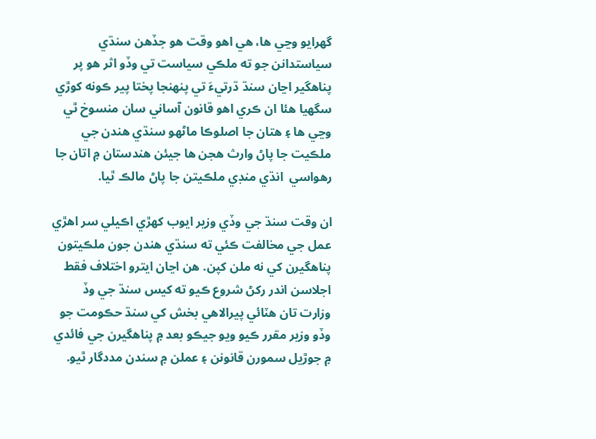گهرايو وڃي ها، هي اهو وقت هو جڏهن سنڌي سياستدانن جو ته ملڪي سياست تي وڏو اثر هو پر پناهگير اڃان سنڌ ڌرتيءَ تي پنهنجا پختا پير ڪونه کوڙي سگهيا هئا ان ڪري اهو قانون آساني سان منسوخ ٿي وڃي ها ۽ هتان جا اصلوڪا ماڻهو سنڌي هندن جي ملڪيت جا پاڻ وارث هجن ها جيئن هندستان ۾ اتان جا رهواسي  انڌي منڊي ملڪيتن جا پاڻ مالڪ ٿيا.

ان وقت سنڌ جي وڏي وزير ايوب کهڙي اڪيلي سر اهڙي عمل جي مخالفت ڪئي ته سنڌي هندن جون ملڪيتون پناهگيرن کي نه ملن کپن. هن اڃان ايترو اختلاف فقط اجلاسن اندر رکڻ شروع ڪيو ته کيس سنڌ جي وڏ وزارت تان هٽائي پيرالاهي بخش کي سنڌ حڪومت جو وڏو وزير مقرر ڪيو ويو جيڪو بعد ۾ پناهگيرن جي فائدي ۾ جوڙيل سمورن قانونن ۽ عملن ۾ سندن مددگار ٿيو.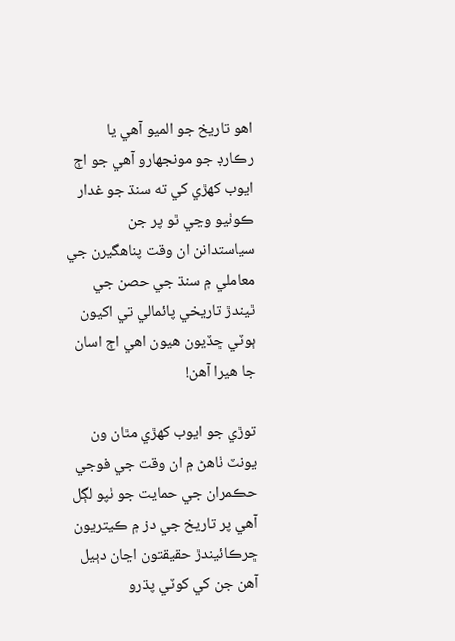اهو تاريخ جو الميو آهي يا  رڪارڊ جو مونجهارو آهي جو اڄ ايوب کهڙي کي ته سنڌ جو غدار ڪوٺيو وڃي ٿو پر جن سياستدانن ان وقت پناهگيرن جي معاملي ۾ سنڌ جي حصن جي ٿيندڙ تاريخي پائمالي تي اکيون ٻوٽي ڇڏيون هيون اهي اڄ اسان جا هيرا آهن!

توڙي جو ايوب کهڙي مٿان ون يونٽ ٺاهڻ ۾ ان وقت جي فوجي حڪمران جي حمايت جو ٺپو لڳل آهي پر تاريخ جي دز ۾ ڪيتريون ڇرڪائيندڙ حقيقتون اڃان دٻيل آهن جن کي کوٽي پڌرو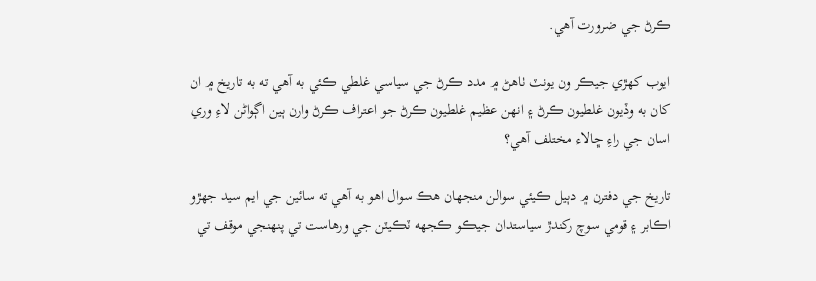ڪرڻ جي ضرورت آهي.

ايوب کهڙي جيڪر ون يونٽ ٺاهڻ ۾ مدد ڪرڻ جي سياسي غلطي ڪئي به آهي ته به تاريخ ۾ ان کان به وڏيون غلطيون ڪرڻ ۽ انهن عظيم غلطيون ڪرڻ جو اعتراف ڪرڻ وارن ٻين اڳواڻن لاءِ وري اسان جي راءِ ڇالاء مختلف آهي؟

تاريخ جي دفترن ۾ دٻيل ڪيئي سوالن منجهان هڪ سوال اهو به آهي ته سائين جي ايم سيد جهڙو اڪابر ۽ قومي سوچ رکندڙ سياستدان جيڪو ڪجهه ٽڪيٽن جي ورهاست تي پنھنجي موقف تي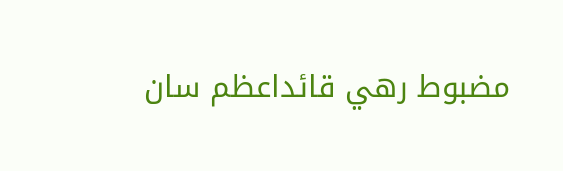مضبوط رهي قائداعظم سان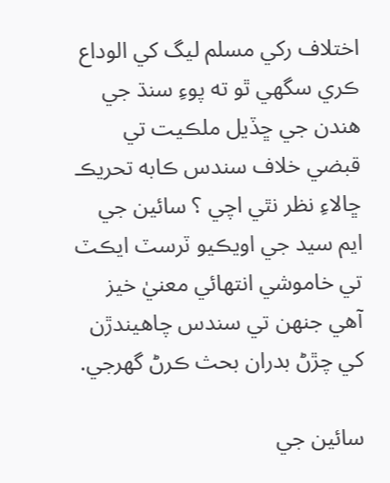اختلاف رکي مسلم ليگ کي الوداع ڪري سگهي ٿو ته پوءِ سنڌ جي هندن جي ڇڏيل ملڪيت تي قبضي خلاف سندس ڪابه تحريڪ ڇالاءِ نظر نٿي اچي ؟ سائين جي ايم سيد جي اويڪيو ٽرسٽ ايڪٽ تي خاموشي انتهائي معنيٰ خيز آهي جنهن تي سندس چاهيندڙن کي چڙڻ بدران بحث ڪرڻ گهرجي.

سائين جي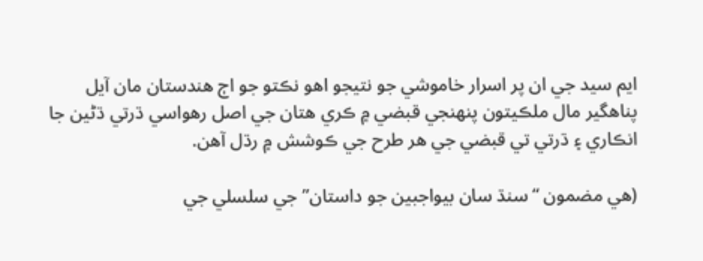ايم سيد جي ان پر اسرار خاموشي جو نتيجو اهو نڪتو جو اڄ هندستان مان آيل پناهگير مال ملڪيتون پنهنجي قبضي ۾ ڪري هتان جي اصل رهواسي ڌرتي ڌڻين جا انڪاري ۽ ڌرتي تي قبضي جي هر طرح جي ڪوشش ۾ رڌل آهن.

(هي مضمون “سنڌ سان بيواجبين جو داستان” جي سلسلي جي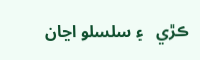ڪڙي   ۽ سلسلو اڃان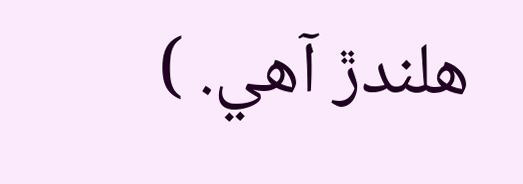هلندڙ آهي. )